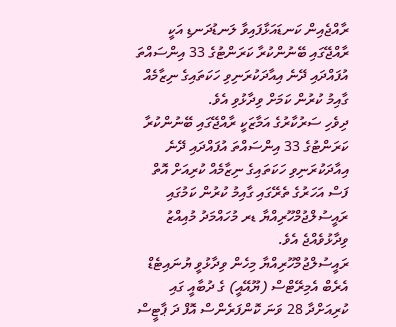ރާއްޖެއިން ކަނޑައަޅާފައިވާ ލަނޑުދަނޑި އަކީ ރާއްޖޭގައި ބޭނުންކުރާ ކަރަންޓުގެ 33 އިންސައްތަ އުފައްދައި ދޭނެ އިއާދަކުރަނިވި ހަކަތައިގެ ނިޒާމެއް ގާއިމު ކުރުން ކަމަށް ވިދާޅުވި އެވެ.
ދިވެހި ސަރުކާރުގެ އަމާޒަކީ ރާއްޖޭގައި ބޭނުންކުރާ ކަރަންޓުގެ 33 އިންސައްތަ އުފައްދައި ދޭނެ އިއާދަކުރަނިވި ހަކަތައިގެ ނިޒާމެއް ކުރިއަށް އޮތް ފަސް އަހަރުގެ ތެރޭގައި ގާއިމު ކުރުން ކަމުގައި ރައީސުލްޖުމްހޫރިއްޔާ ޑރ މުހައްމަދު މުއިއްޒު ވިދާޅުވެއްޖެ އެވެ.
ރައީސުލްޖުމްހޫރިއްޔާ މިހެން ވިދާޅުވީ ޔުނައިޓެޑް އެރެބް އެމިރޭޓްސް (ޔޫއޭއީ) ގެ ދުބާއީ ގައި ކުރިއަށްދާ 28 ވަނަ ކޮންފަރެންސް އޮފް ދަ ޕާޓީސް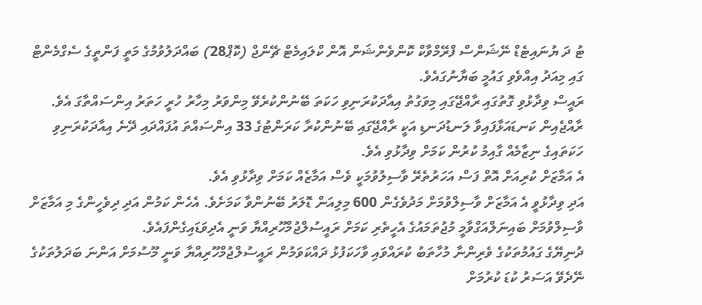ޓު ދަ ޔުނައިޓެޑް ނޭޝަންސް ފްރޭމްވާކް ކޮންވެންޝަން އޮން ކްލައިމެޓް ޗޭންޖް (ކޮޕް28) ބައްދަލުވުމުގެ މަތީ ފަންތީގެ ސެގްމެންޓް ގައި މިއަދު އިއްވެވި ގައުމީ ބަޔާނުގައެވެ.
ރައީސް ވިދާޅުވި ގޮތުގައި ރާއްޖޭގައި މިވަގުތު އިއާދަކުރަނިވި ހަކަތަ ބޭނުންކުރެވޭ މިންވަރު މިހާރު ހުރީ ހަތަރު އިންސައްތާގަ އެވެ. ރާއްޖެއިން ކަނޑައަޅާފައިވާ ލަނޑުދަނޑި އަކީ ރާއްޖޭގައި ބޭނުންކުރާ ކަރަންޓުގެ 33 އިންސައްތަ އުފައްދައި ދޭނެ އިއާދަކުރަނިވި ހަކަތައިގެ ނިޒާމެއް ގާއިމު ކުރުން ކަމަށް ވިދާޅުވި އެވެ.
އެ އަމާޒަށް ކުރިއަށް އޮތް ފަސް އަހަރުތެރޭ ވާސިލުވުމަކީ ވެސް އަމާޒެއް ކަމަށް ވިދާޅުވި އެވެ.
އަދި ވިދާޅުވީ އެ އަމާޒަށް ވާސިލްވުމަށް މަދުވެގެން 600 މިލިއަން ޑޮލަރު ބޭނުންވާ ކަމަށެވެ. އެހެން ކަމުން އަދި ދިވެހީންގެ މި އަމާޒަށް ވާސިލްވުމަށް ބައިނަލްއަގްވާމީ މުޖުތަމައުގެ އެހީތެރި ކަމަށް ރައީސުލްޖުމްހޫރިއްޔާ ވަނީ އެދިވަޑައިގެންފައެވެ.
ދުނިޔޭގެ ގައުމުތަކުގެ ވެރިންނާ މުހާތަބު ކުރައްވައި ވާހަކަފުޅު ދައްކަވަމުން ރައީސުލްޖުމްހޫރިއްޔާ ވަނީ މޫސުމަށް އަންނަ ބަދަލުތަކުގެ ނޭދެވޭ އަސަރު ކުޑަ ކުރުމަށް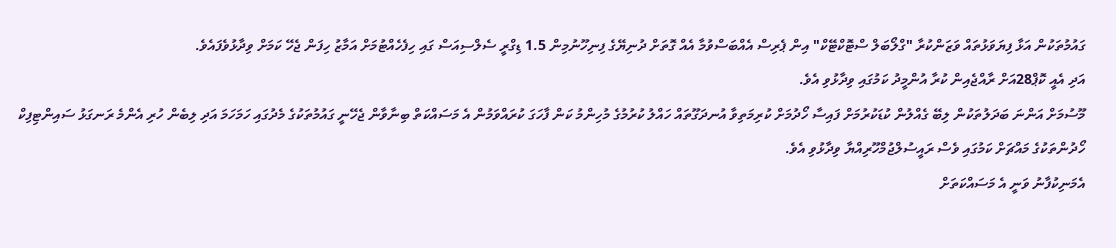ގައުމުތަކުން އަޅާ ފިޔަވަޅުތައް ވަޒަންކުރާ "ގްލޯބަލް ސްޓޮކްޓޭކް" އިން ޕެރިސް އެއްބަސްވުމާ އެއް ގޮތަށް ދުނިޔޭގެ ފިނިހޫނުމިން 1.5 ޑިގްރީ ސެލްސިއަސް ގައި ހިފެހެއްޓުމަށް އަމާޒު ހިފަން ޖެހޭ ކަމަށް ވިދާޅުވެފައެވެ.
އަދި އެއީ ކޮޕް28އަށް ރާއްޖެއިން ކުރާ އުންމީދު ކަމުގައި ވިދާޅުވި އެވެ.
މޫސުމަށް އަންނަ ބަދަލުތަކުން ލިބޭ ގެއްލުން ކުޑަކުރުމަށް ފައިސާ ހޯދުމަށް ކުރިމަތިވާ އުނދަގޫތައް ހައްލު ކުރުމުގެ މުހިންމު ކަން ފާހަގަ ކުރައްވަމުން އެ މަސައްކަތް ބިނާވާން ޖެހޭނީ ގައުމުތަކުގެ މެދުގައި ހަމަހަމަ އަދި ލިބެން ހުރި އެންމެ ރަނގަޅު ސައިންޓިފިކް ހޯދުންތަކުގެ މައްޗަށް ކަމުގައި ވެސް ރައީސުލްޖުމްހޫރިއްޔާ ވިދާޅުވި އެވެ.
އެމަނިކުފާނު ވަނީ އެ މަސައްކަތަށް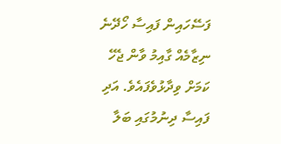ފަސޭހައިން ފައިސާ ހޯދޭނެ ނިޒާމެއް ގާއިމު ވާން ޖެހޭ ކަމަށް ވިދާޅުވެފައެވެ. އަދި ފައިސާ ދިނުމުގައި ބަލާ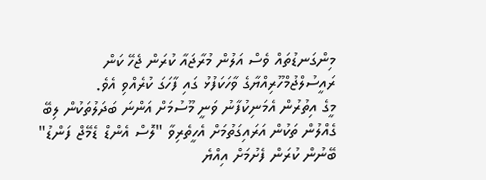މިންގަނޑުތައް ވެސް އަލުން މުރާޖައާ ކުރަން ޖެހޭ ކަން ރައީސުލްޖުމްހޫރިއްޔާގެ ވާހަކަފުޅު ގައި ފާހަގަ ކުރެއްވި އެވެ.
މީގެ އިތުރުން އެމަނިކުފާނު ވަނީ މޫސުމަށް އަންނަ ބަދަލުތަކުން ލިބޭ ގެއްލުން ތަކުން އަރައިގަތުމަށް އެހީތެރިވާ "ލޮސް އެންޑް ޑެމޭޖް ފަންޑު" ބޭނުން ކުރަން ފެށުމަށް އިއްޔެ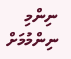ނިންމި ނިންމުމަށް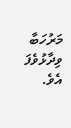މަރުހަބާ ވިދާޅުވެފަ އެވެ.